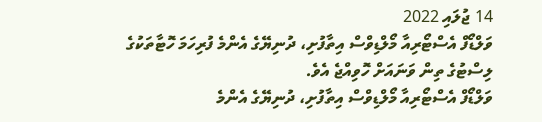14 ޖުލައި 2022
ވަލްޑޯފް އެސްޓޯރިއާ މޯލްޑިވްސް އިތާފުށި، ދުނިޔޭގެ އެންމެ ފުރިހަމަ ހޮޓާތަކުގެ ލިސްޓުގެ ތިން ވަނައަށް ހޮވިއްޖެ އެވެ.
ވަލްޑޯފް އެސްޓޯރިއާ މޯލްޑިވްސް އިތާފުށި، ދުނިޔޭގެ އެންމެ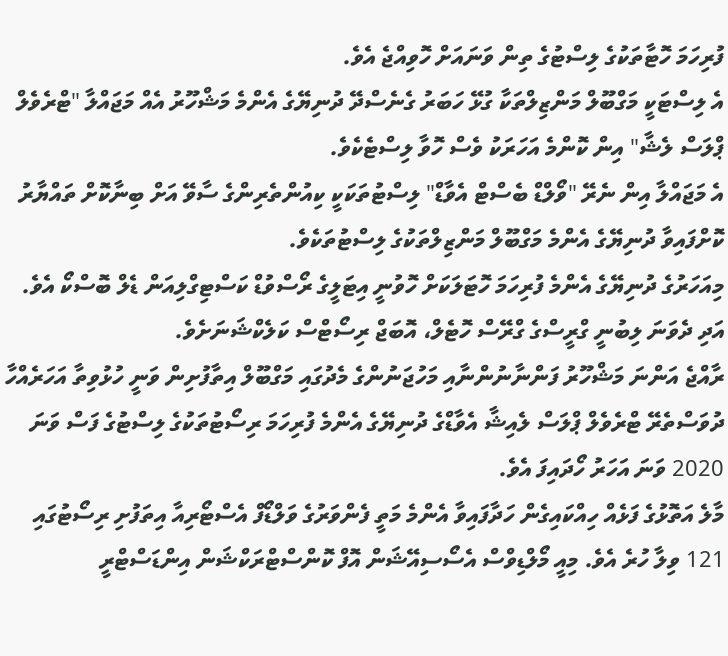ފުރިހަމަ ހޮޓާތަކުގެ ލިސްޓުގެ ތިން ވަނައަށް ހޮވިއްޖެ އެވެ.
އެ ލިސްޓަކީ މަގްބޫލް މަންޒިލްތަކާ ގުޅޭ ހަބަރު ގެނެސްދޭ ދުނިޔޭގެ އެންމެ މަޝްހޫރު އެއް މަޖައްލާ "ޓްރެވެލް ޕްލަސް ލެޝާ" އިން ކޮންމެ އަހަރަކު ވެސް ހޮވާ ލިސްޓެކެވެ.
އެ މަޖައްލާ އިން ނެރޭ "ވޯލްޑް ބެސްޓް އެވާޑް" ލިސްޓުތަކަކީ ކިއުންތެރިންގެ ސާވޭ އަށް ބިނާކޮށް ތައްޔާރު ކޮށްފައިވާ ދުނިޔޭގެ އެންމެ މަގްބޫލް މަންޒިލްތަކުގެ ލިސްޓުތަކެވެ.
މިއަހަރުގެ ދުނިޔޭގެ އެންމެ ފުރިހަމަ ހޮޓަލަކަށް ހޮވުނީ އިޓަލީގެ ރޯސްވުޑް ކަސްޓިގްލިއަން ޑެލް ބޮސްކޯ އެވެ. އަދި ދެވަނަ ލިބުނީ ގްރީސްގެ ގްރޭސް ހޮޓެލް، އޮބަޖް ރިސޯޓްސް ކަލެކްޝަނަށެވެ.
ރާއްޖެ އަންނަ މަޝްހޫރު ފަންނާނުންނާއި މަހުޖަނުންގެ މެދުގައި މަގްބޫލް އިތާފުށިން ވަނީ ހުޅުވިތާ އަހަރެއްހާ ދުވަސްތެރޭ ޓްރެވެލް ޕްލަސް ލެއިޝާ އެވާޑްގެ ދުނިޔޭގެ އެންމެ ފުރިހަމަ ރިސޯޓުތަކުގެ ލިސްޓުގެ ފަސް ވަނަ 2020 ވަނަ އަހަރު ހޯދައިފަ އެވެ.
މާލެ އަތޮޅުގެ ފަޅެއް ހިއްކައިގެން ހަދާފައިވާ އެންމެ މަތީ ފެންވަރުގެ ވަލްޑޯފް އެސްޓޯރިއާ އިތަފުށި ރިސޯޓުގައި 121 ވިލާ ހުރެ އެވެ. މިއީ މޯލްޑިވްސް އެސޯސިއޭޝަން އޮފް ކޮންސްޓްރަކްޝަން އިންޑަސްޓްރީ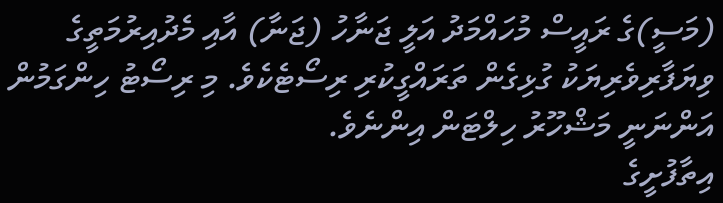(މަސީ)ގެ ރައީސް މުހައްމަދު އަލީ ޖަނާހު (ޖަނާ) އާއި މެދުއިރުމަތީގެ ވިޔަފާރިވެރިޔަކު ގުޅިގެން ތަރައްގީކުރި ރިސޯޓެކެވެ. މި ރިސޯޓު ހިންގަމުން އަންނަނީ މަޝްހޫރު ހިލްޓަން އިންނެވެ.
އިތާފުށީގެ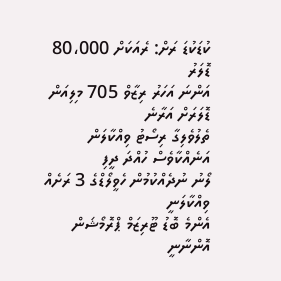ކުޑަކުޑަ ރަށް: ރެއަކަށް 80،000 ޑޮލަރު
އަންނަ އަހަރު ރިޒާވް 705 މިލިއަން ޑޮލަރަށް އަރާނެ
ތެލުވެލިގާ ރިސޯޓު ވިއްކާލަން އަނެއްކާވެސް ހުއްދަ ދީފި
ލޯނު ނުދެއްކުމުން ހެވީލޯޑްގެ 3 ރަށެއް ވިއްކާލަނީ
އެންމެ ބޮޑު ޓޫރިޒަމް ޕްރޮމޯޝަން އޮންނާނީ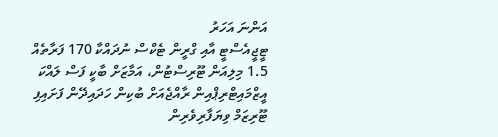އަންނަ އަހަރު
ޓީޖީއެސްޓީ އާއި ގްރީން ޓެކްސް ނުދައްކާ 170 ފަރާތެއް
1.5 މިލިއަން ޓޫރިސްޓުން، އަމާޒަށް ބާކީ ފަސް ލައްކަ
އީޒްމައިޓްރިޕްއިން ރާއްޖެއަށް ބުކިން ހަދައިދޭން ފަށައިފި
ޓޫރިޒަމް ވިޔަފާރިވެރިން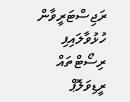ރަޖިސްޓަރީވާން ހުޅުވާލައިފި
ރިސޯޓްތައް ރީޑިވަލޮޕް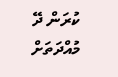ކުރަން ދޭ މުއްދަތަށް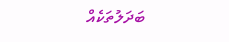ބަދަލުތަކެއް